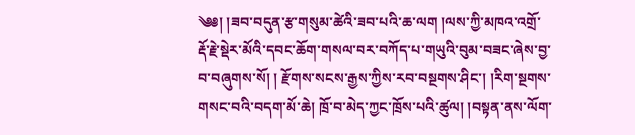༄༅། །ཟབ་བདུན་རྩ་གསུམ་ཚེའི་ཟབ་པའི་ཆ་ལག །ལས་ཀྱི་མཁའ་འགྲོ་རྡོ་རྗེ་སྡེར་མོའི་དབང་ཆོག་གསལ་བར་བཀོད་པ་གཡུའི་བུམ་བཟང་ཞེས་བྱ་བ་བཞུགས་སོ། ། རྫོགས་སངས་རྒྱས་ཀྱིས་རབ་བསྔགས་ཤིང་། །རིག་སྔགས་གསང་བའི་བདག་མོ་ཆེ། ཁྲོ་བ་མེད་ཀྱང་ཁྲོས་པའི་ཚུལ། །བསྟན་ནས་ལོག་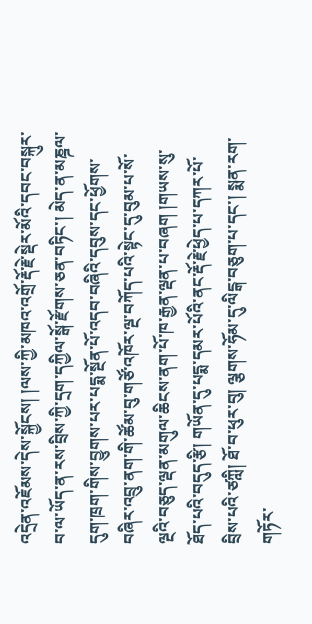འདྲེན་འཇོམས་དེས་སྐྱོངས། །ལས་ཀྱི་མཁའ་འགྲོ་རྡོ་རྗེ་སྡེར་མོའི་དབང་བསྐུར་བ་ལ་ཡོད་ན་རས་བྲིས་ཀྱི་དྲག་དཀྱིལ་སྒོ་རྫོགས་ཅན་བཏིང་། མེད་ན་མཎྜལ་དུག་ཁྲག་གིས་བྱུགས་པར་པདྨ་སྔོན་པོ་འདབ་བཞིའི་དབུས་དང་ཕྱོགས་བཞིར་འབྲུ་ནག་གི་ཚོམ་བུ་གཙོ་འཁོར་ལྔ་བཀོད་པའི་སྟེང་དུ་བུམ་པ་སོ་ལྔའི་བཅུད་ལྡན་མགུལ་ཆིངས་ནག་པོ་ཁ་རྒྱན་ལྡན་པ་བཞག །གཡས་སུ་ཐོད་པའི་བདུད་རྩི། གཡོན་དུ་པདྨ་དམར་པོའི་ནང་རྡོ་རྗེ་ཕྱེད་པ་དཀར་པོ་བྲིས་པའི་ཙཀླི། ཐོ་བ་ཕུར་བུ། ལྕགས་ཧོམ་དུ་ལིངྒ་བཅུག་པ་དང་། སྨན་རག་གཏོར་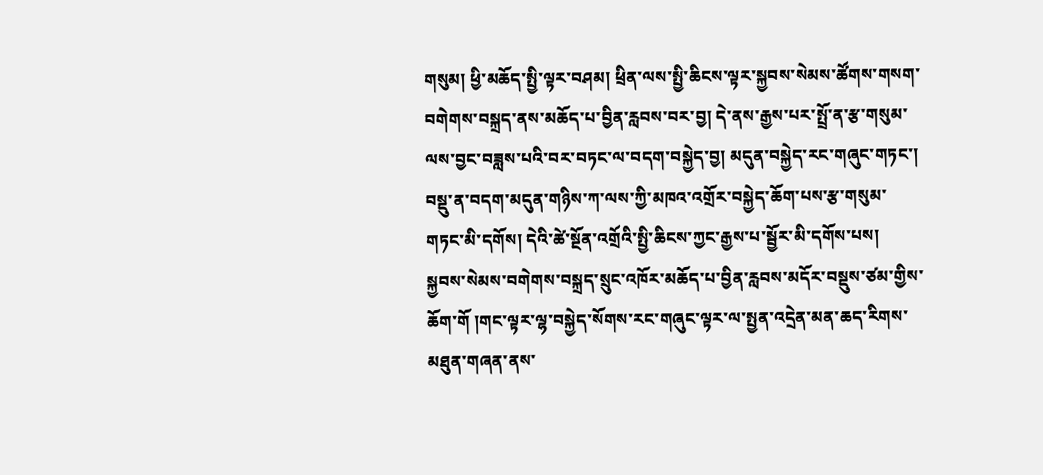གསུམ། ཕྱི་མཆོད་སྤྱི་ལྟར་བཤམ། ཕྲིན་ལས་སྤྱི་ཆིངས་ལྟར་སྐྱབས་སེམས་ཚོགས་གསག་བགེགས་བསྐྲད་ནས་མཆོད་པ་བྱིན་རླབས་བར་བྱ། དེ་ནས་རྒྱས་པར་སྤྲོ་ན་རྩ་གསུམ་ལས་བྱང་བཟླས་པའི་བར་བཏང་ལ་བདག་བསྐྱེད་བྱ། མདུན་བསྐྱེད་རང་གཞུང་གཏང་། བསྡུ་ན་བདག་མདུན་གཉིས་ཀ་ལས་ཀྱི་མཁའ་འགྲོར་བསྐྱེད་ཆོག་པས་རྩ་གསུམ་གཏང་མི་དགོས། དེའི་ཚེ་སྔོན་འགྲོའི་སྤྱི་ཆིངས་ཀྱང་རྒྱས་པ་སྦྱོར་མི་དགོས་པས། སྐྱབས་སེམས་བགེགས་བསྐྲད་སྲུང་འཁོར་མཆོད་པ་བྱིན་རླབས་མདོར་བསྡུས་ཙམ་གྱིས་ཆོག་གོ །གང་ལྟར་ལྷ་བསྐྱེད་སོགས་རང་གཞུང་ལྟར་ལ་སྤྱན་འདྲེན་མན་ཆད་རིགས་མཐུན་གཞན་ནས་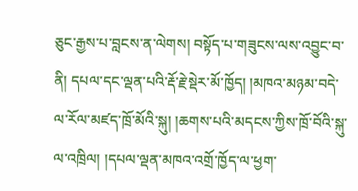ཅུང་རྒྱས་པ་བླངས་ན་ལེགས། བསྟོད་པ་གཟུངས་ལས་འབྱུང་བ་ནི། དཔལ་དང་ལྡན་པའི་རྡོ་རྗེ་སྡེར་མོ་ཁྱོད། །མཁའ་མཉམ་བདེ་ལ་རོལ་མཛད་ཁྲོ་མོའི་སྐུ། །ཆགས་པའི་མདངས་ཀྱིས་ཁྲོ་བོའི་སྐུ་ལ་འཁྲིལ། །དཔལ་ལྡན་མཁའ་འགྲོ་ཁྱོད་ལ་ཕྱག་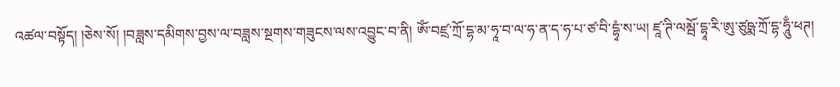འཚལ་བསྟོད། །ཅེས་སོ། །བཟླས་དམིགས་བྱས་ལ་བཟླས་སྔགས་གཟུངས་ལས་འབྱུང་བ་ནི། ཨོཾ་བཛྲ་ཀྲོ་དྷ་མ་ཧཱ་བ་ལ་ཧ་ན་ད་ཧ་པ་ཙ་བི་དྷྭཾ་ས་ཡ། ཛཱ་ཊི་ལམྦོ་དྷཱ་རི་ཨུ་ཙུཥྨ་ཀྲོ་དྷ་ཧཱུྃ་ཕཊ།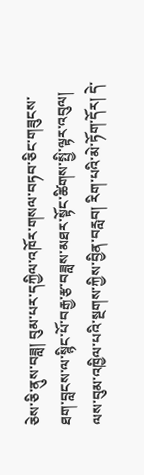ཅེས་ཅི་ནུས་བཟླ། བུམ་པར་དཀྱིལ་འཁོར་གསལ་བཏབ་ཅིང་གཟུངས་ཐག་བླངས་ལ་སྙིང་པོ་བརྒྱ་རྩ་བཟླས་མཐར་སྟོང་ཚིགས་སྤྱི་ལྟར་འབུལ། ལས་བུམ་འཁྱིལ་པའི་སྔགས་ཀྱིས་བྱིན་བརླབ། རིག་པའི་མེ་ཏོག་དོར། དེ་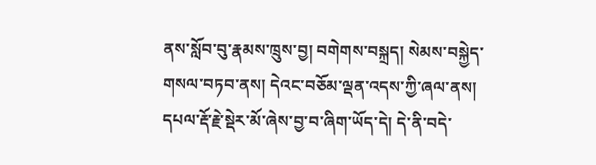ནས་སློབ་བུ་རྣམས་ཁྲུས་བྱ། བགེགས་བསྐྲད། སེམས་བསྐྱེད་གསལ་བཏབ་ནས། དེའང་བཅོམ་ལྡན་འདས་ཀྱི་ཞལ་ནས། དཔལ་རྡོ་རྗེ་སྡེར་མོ་ཞེས་བྱ་བ་ཞིག་ཡོད་དེ། དེ་ནི་བདེ་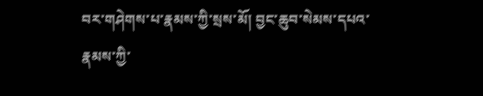བར་གཤེགས་པ་རྣམས་ཀྱི་སྲས་མོ། བྱང་ཆུབ་སེམས་དཔའ་རྣམས་ཀྱི་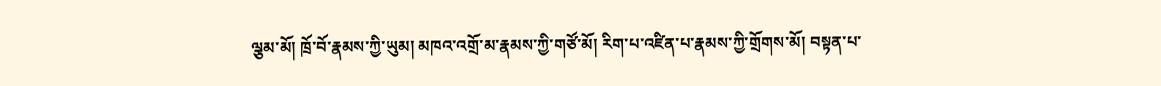ལྕམ་མོ། ཁྲོ་བོ་རྣམས་ཀྱི་ཡུམ། མཁའ་འགྲོ་མ་རྣམས་ཀྱི་གཙོ་མོ། རིག་པ་འཛིན་པ་རྣམས་ཀྱི་གྲོགས་མོ། བསྟན་པ་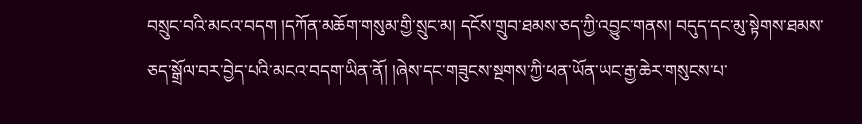བསྲུང་བའི་མངའ་བདག །དཀོན་མཆོག་གསུམ་གྱི་སྲུང་མ། དངོས་གྲུབ་ཐམས་ཅད་ཀྱི་འབྱུང་གནས། བདུད་དང་མུ་སྟེགས་ཐམས་ཅད་སྒྲོལ་བར་བྱེད་པའི་མངའ་བདག་ཡིན་ནོ། །ཞེས་དང་གཟུངས་སྔགས་ཀྱི་ཕན་ཡོན་ཡང་རྒྱ་ཆེར་གསུངས་པ་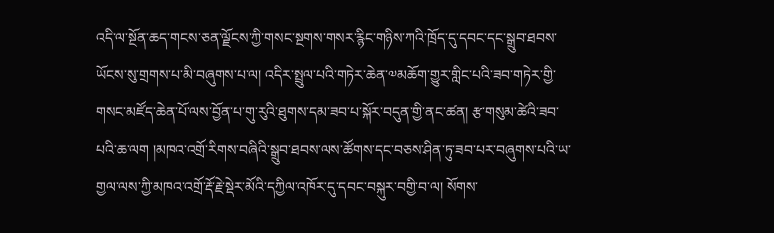འདི་ལ་སྔོན་ཆད་གངས་ཅན་ལྗོངས་ཀྱི་གསང་སྔགས་གསར་རྙིང་གཉིས་ཀའི་ཁྲོད་དུ་དབང་དང་སྒྲུབ་ཐབས་ཡོངས་སུ་གྲགས་པ་མི་བཞུགས་པ་ལ། འདིར་སྤྲུལ་པའི་གཏེར་ཆེན་༧མཆོག་གྱུར་གླིང་པའི་ཟབ་གཏེར་གྱི་གསང་མཛོད་ཆེན་པོ་ལས་བྱོན་པ་གུ་རུའི་ཐུགས་དམ་ཟབ་པ་སྐོར་བདུན་གྱི་ནང་ཚན། རྩ་གསུམ་ཚེའི་ཟབ་པའི་ཆ་ལག །མཁའ་འགྲོ་རིགས་བཞིའི་སྒྲུབ་ཐབས་ལས་ཚོགས་དང་བཅས་ཤིན་ཏུ་ཟབ་པར་བཞུགས་པའི་ཡ་གྱལ་ལས་ཀྱི་མཁའ་འགྲོ་རྡོ་རྗེ་སྡེར་མོའི་དཀྱིལ་འཁོར་དུ་དབང་བསྐུར་བགྱི་བ་ལ། སོགས་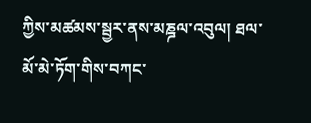ཀྱིས་མཚམས་སྦྱར་ནས་མཎྜལ་འབུལ། ཐལ་མོ་མེ་ཏོག་གིས་བཀང་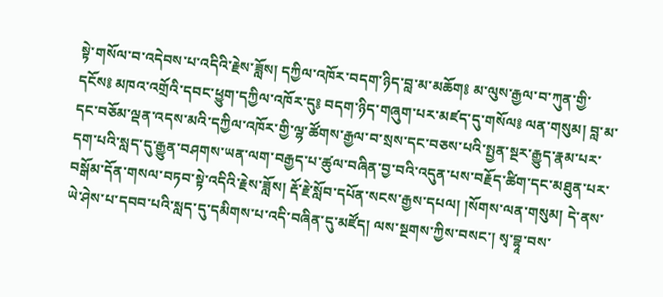སྟེ་གསོལ་བ་འདེབས་པ་འདིའི་རྗེས་ཟློས། དཀྱིལ་འཁོར་བདག་ཉིད་བླ་མ་མཆོག༔ མ་ལུས་རྒྱལ་བ་ཀུན་གྱི་དངོས༔ མཁའ་འགྲོའི་དབང་ཕྱུག་དཀྱིལ་འཁོར་དུ༔ བདག་ཉིད་གཞུག་པར་མཛད་དུ་གསོལ༔ ལན་གསུམ། བླ་མ་དང་བཅོམ་ལྡན་འདས་མའི་དཀྱིལ་འཁོར་གྱི་ལྷ་ཚོགས་རྒྱལ་བ་སྲས་དང་བཅས་པའི་སྤྱན་སྔར་རྒྱུད་རྣམ་པར་དག་པའི་སླད་དུ་རྒྱུན་བཤགས་ཡན་ལག་བརྒྱད་པ་ཚུལ་བཞིན་བྱ་བའི་འདུན་པས་བརྗོད་ཚིག་དང་མཐུན་པར་བསྒོམ་དོན་གསལ་བཏབ་སྟེ་འདིའི་རྗེས་ཟློས། རྡོ་རྗེ་སློབ་དཔོན་སངས་རྒྱས་དཔལ། །སོགས་ལན་གསུམ། དེ་ནས་ཡེ་ཤེས་པ་དབབ་པའི་སླད་དུ་དམིགས་པ་འདི་བཞིན་དུ་མཛོད། ལས་སྔགས་ཀྱིས་བསང་། སྭ་བྷཱ་བས་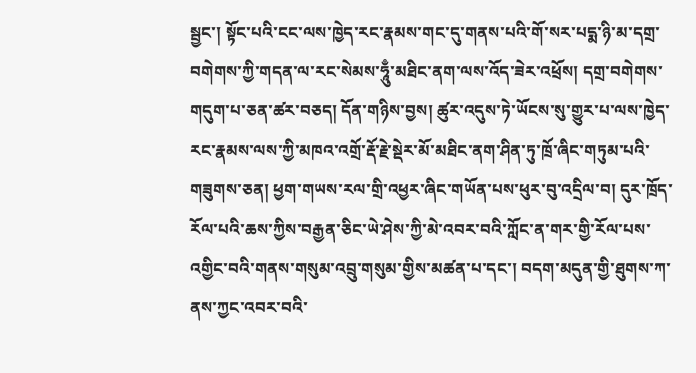སྦྱང་། སྟོང་པའི་ངང་ལས་ཁྱེད་རང་རྣམས་གང་དུ་གནས་པའི་གོ་སར་པདྨ་ཉི་མ་དགྲ་བགེགས་ཀྱི་གདན་ལ་རང་སེམས་ཧཱུྃ་མཐིང་ནག་ལས་འོད་ཟེར་འཕྲོས། དགྲ་བགེགས་གདུག་པ་ཅན་ཚར་བཅད། དོན་གཉིས་བྱས། ཚུར་འདུས་ཏེ་ཡོངས་སུ་གྱུར་པ་ལས་ཁྱེད་རང་རྣམས་ལས་ཀྱི་མཁའ་འགྲོ་རྡོ་རྗེ་སྡེར་མོ་མཐིང་ནག་ཤིན་ཏུ་ཁྲོ་ཞིང་གཏུམ་པའི་གཟུགས་ཅན། ཕྱག་གཡས་རལ་གྲི་འཕྱར་ཞིང་གཡོན་པས་ཕུར་བུ་འདྲིལ་བ། དུར་ཁྲོད་རོལ་པའི་ཆས་ཀྱིས་བརྒྱན་ཅིང་ཡེ་ཤེས་ཀྱི་མེ་འབར་བའི་ཀློང་ན་གར་གྱི་རོལ་པས་འགྱིང་བའི་གནས་གསུམ་འབྲུ་གསུམ་གྱིས་མཚན་པ་དང་། བདག་མདུན་གྱི་ཐུགས་ཀ་ནས་ཀྱང་འབར་བའི་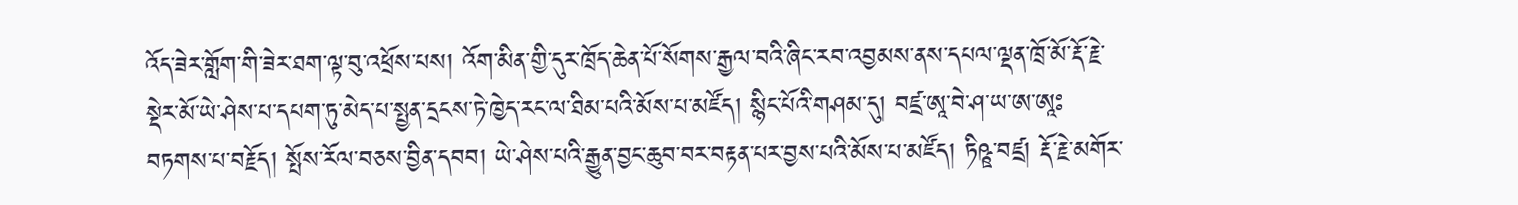འོད་ཟེར་གློག་གི་ཟེར་ཐག་ལྟ་བུ་འཕྲོས་པས། འོག་མིན་གྱི་དུར་ཁྲོད་ཆེན་པོ་སོགས་རྒྱལ་བའི་ཞིང་རབ་འབྱམས་ནས་དཔལ་ལྡན་ཁྲོ་མོ་རྡོ་རྗེ་སྡེར་མོ་ཡེ་ཤེས་པ་དཔག་ཏུ་མེད་པ་སྤྱན་དྲངས་ཏེ་ཁྱེད་རང་ལ་ཐིམ་པའི་མོས་པ་མཛོད། སྙིང་པོའི་གཤམ་དུ། བཛྲ་ཨཱ་བེ་ཤ་ཡ་ཨ་ཨཱཿ བཏགས་པ་བརྗོད། སྤོས་རོལ་བཅས་བྱིན་དབབ། ཡེ་ཤེས་པའི་རྒྱུན་བྱང་ཆུབ་བར་བརྟན་པར་བྱས་པའི་མོས་པ་མཛོད། ཏིཥྛ་བཛྲ། རྡོ་རྗེ་མགོར་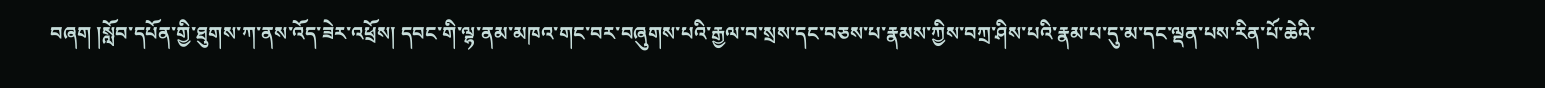བཞག །སློབ་དཔོན་གྱི་ཐུགས་ཀ་ནས་འོད་ཟེར་འཕྲོས། དབང་གི་ལྷ་ནམ་མཁའ་གང་བར་བཞུགས་པའི་རྒྱལ་བ་སྲས་དང་བཅས་པ་རྣམས་ཀྱིས་བཀྲ་ཤིས་པའི་རྣམ་པ་དུ་མ་དང་ལྡན་པས་རིན་པོ་ཆེའི་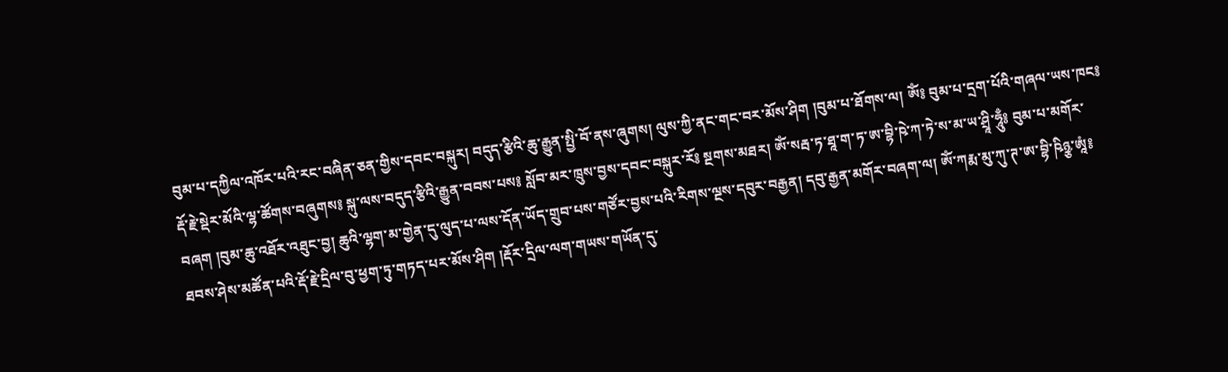བུམ་པ་དཀྱིལ་འཁོར་པའི་རང་བཞིན་ཅན་གྱིས་དབང་བསྐུར། བདུད་རྩིའི་ཆུ་རྒྱུན་སྤྱི་བོ་ནས་ཞུགས། ལུས་ཀྱི་ནང་གང་བར་མོས་ཤིག །བུམ་པ་ཐོགས་ལ། ཨོཾ༔ བུམ་པ་དྲག་པོའི་གཞལ་ཡས་ཁང༔ རྡོ་རྗེ་སྡེར་མོའི་ལྷ་ཚོགས་བཞུགས༔ སྐུ་ལས་བདུད་རྩིའི་རྒྱུན་བབས་པས༔ སློབ་མར་ཁྲུས་བྱས་དབང་བསྐུར་རོ༔ སྔགས་མཐར། ཨོཾ་སརྦ་ཏ་ཐཱ་ག་ཏ་ཨ་བྷི་ཥེ་ཀ་ཏེ་ས་མ་ཡ་ཤྲཱི་ཧཱུྃ༔ བུམ་པ་མགོར་བཞག །བུམ་ཆུ་འཐོར་འཐུང་བྱ། ཆུའི་ལྷག་མ་གྱེན་དུ་ལུད་པ་ལས་དོན་ཡོད་གྲུབ་པས་གཙོར་བྱས་པའི་རིགས་ལྔས་དབུར་བརྒྱན། དབུ་རྒྱན་མགོར་བཞག་ལ། ཨོཾ་ཀརྨ་མུ་ཀུ་ཊ་ཨ་བྷི་ཥིཉྩ་ཨཱཾ༔ ཐབས་ཤེས་མཚོན་པའི་རྡོ་རྗེ་དྲིལ་བུ་ཕྱག་ཏུ་གཏད་པར་མོས་ཤིག །རྡོར་དྲིལ་ལག་གཡས་གཡོན་དུ་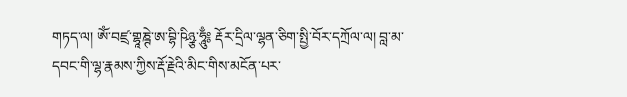གཏད་ལ། ཨོཾ་བཛྲ་གྷཱཎྚེ་ཨ་བྷི་ཥིཉྩ་ཧཱུྃ༔ རྡོར་དྲིལ་ལྷན་ཅིག་སྤྱི་བོར་དཀྲོལ་ལ། བླ་མ་དབང་གི་ལྷ་རྣམས་ཀྱིས་རྡོ་རྗེའི་མིང་གིས་མངོན་པར་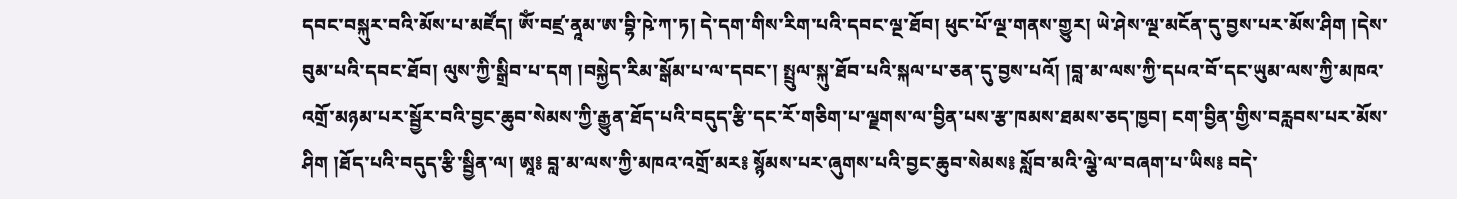དབང་བསྐུར་བའི་མོས་པ་མཛོད། ཨོཾ་བཛྲ་ནཱམ་ཨ་བྷི་ཥེ་ཀ་ཏ། དེ་དག་གིས་རིག་པའི་དབང་ལྔ་ཐོབ། ཕུང་པོ་ལྔ་གནས་གྱུར། ཡེ་ཤེས་ལྔ་མངོན་དུ་བྱས་པར་མོས་ཤིག །དེས་བུམ་པའི་དབང་ཐོབ། ལུས་ཀྱི་སྒྲིབ་པ་དག །བསྐྱེད་རིམ་སྒོམ་པ་ལ་དབང་། སྤྲུལ་སྐུ་ཐོབ་པའི་སྐལ་པ་ཅན་དུ་བྱས་པའོ། །བླ་མ་ལས་ཀྱི་དཔའ་བོ་དང་ཡུམ་ལས་ཀྱི་མཁའ་འགྲོ་མཉམ་པར་སྦྱོར་བའི་བྱང་ཆུབ་སེམས་ཀྱི་རྒྱུན་ཐོད་པའི་བདུད་རྩི་དང་རོ་གཅིག་པ་ལྗགས་ལ་བྱིན་པས་རྩ་ཁམས་ཐམས་ཅད་ཁྱབ། ངག་བྱིན་གྱིས་བརླབས་པར་མོས་ཤིག །ཐོད་པའི་བདུད་རྩི་སྦྱིན་ལ། ཨཱ༔ བླ་མ་ལས་ཀྱི་མཁའ་འགྲོ་མར༔ སྙོམས་པར་ཞུགས་པའི་བྱང་ཆུབ་སེམས༔ སློབ་མའི་ལྕེ་ལ་བཞག་པ་ཡིས༔ བདེ་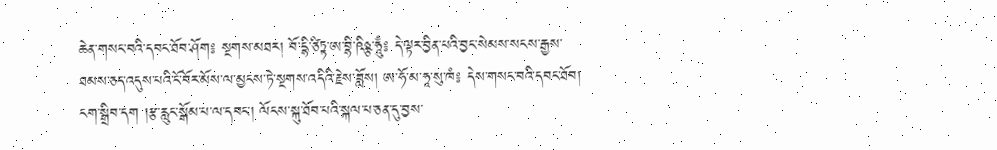ཆེན་གསང་བའི་དབང་ཐོབ་ཤོག༔ སྔགས་མཐར། བོ་དྷི་ཙིཏྟ་ཨ་བྷི་ཥིཉྩ་ཧཱུྃ༔ དེ་ལྟར་བྱིན་པའི་བྱང་སེམས་སངས་རྒྱས་ཐམས་ཅད་འདུས་པའི་ངོ་བོར་མོས་ལ་མྱངས་ཏེ་སྔགས་འདིའི་རྗེས་ཟློས། ཨ་ཧོ་མ་ཧཱ་སུ་ཁཾ༔ དེས་གསང་བའི་དབང་ཐོབ། ངག་སྒྲིབ་དག །རྩ་རླུང་སྒོམ་པ་ལ་དབང་། ལོངས་སྐུ་ཐོབ་པའི་སྐལ་པ་ཅན་དུ་བྱས་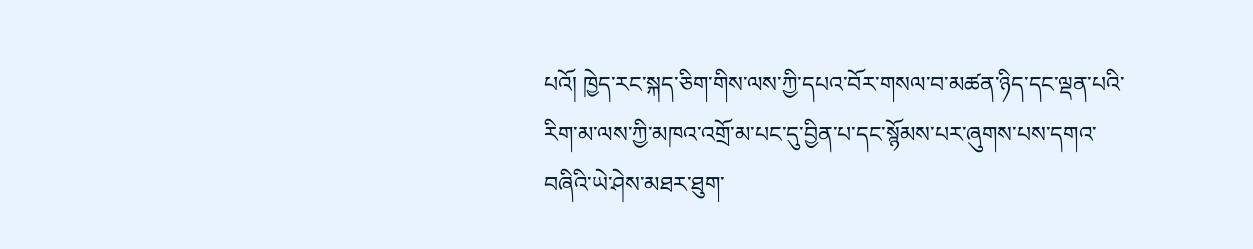པའོ། ཁྱེད་རང་སྐད་ཅིག་གིས་ལས་ཀྱི་དཔའ་བོར་གསལ་བ་མཚན་ཉིད་དང་ལྡན་པའི་རིག་མ་ལས་ཀྱི་མཁའ་འགྲོ་མ་པང་དུ་བྱིན་པ་དང་སྙོམས་པར་ཞུགས་པས་དགའ་བཞིའི་ཡེ་ཤེས་མཐར་ཐུག་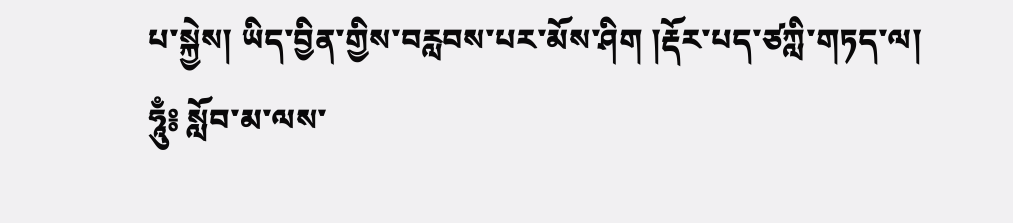པ་སྐྱེས། ཡིད་བྱིན་གྱིས་བརླབས་པར་མོས་ཤིག །རྡོར་པད་ཙཀླི་གཏད་ལ། ཧཱུྃ༔ སློབ་མ་ལས་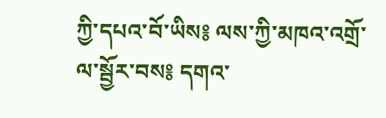ཀྱི་དཔའ་བོ་ཡིས༔ ལས་ཀྱི་མཁའ་འགྲོ་ལ་སྦྱོར་བས༔ དགའ་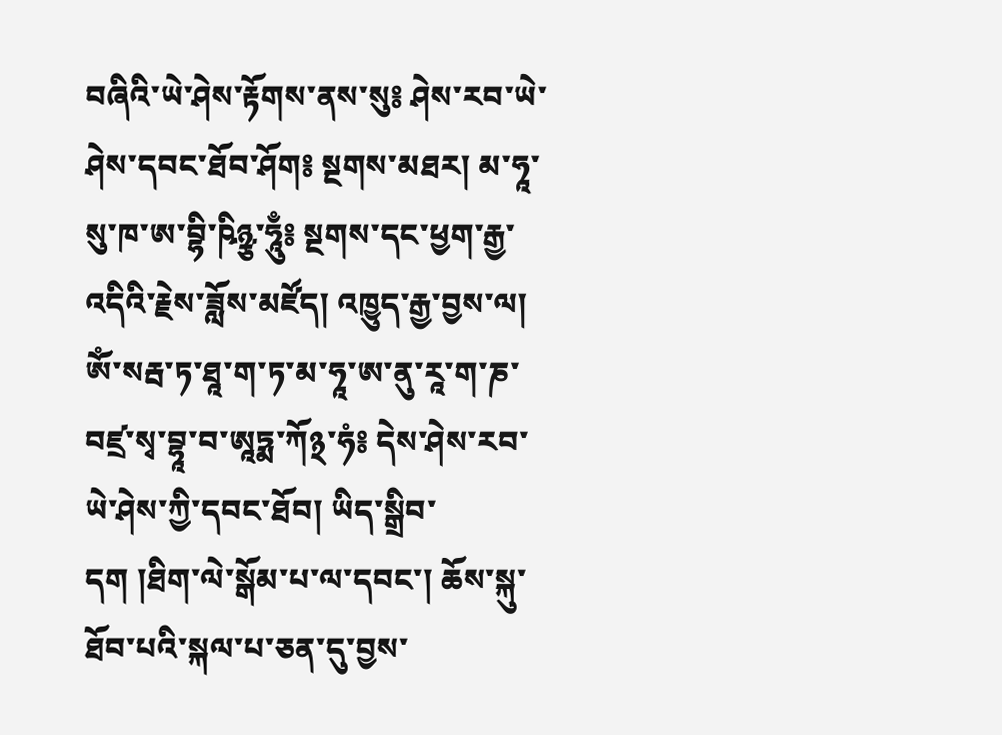བཞིའི་ཡེ་ཤེས་རྟོགས་ནས་སུ༔ ཤེས་རབ་ཡེ་ཤེས་དབང་ཐོབ་ཤོག༔ སྔགས་མཐར། མ་ཧཱ་སུ་ཁ་ཨ་བྷི་ཥིཉྩ་ཧཱུྃ༔ སྔགས་དང་ཕྱག་རྒྱ་འདིའི་རྗེས་ཟློས་མཛོད། འཁྱུད་རྒྱ་བྱས་ལ། ཨོཾ་སརྦ་ཏ་ཐཱ་ག་ཏ་མ་ཧཱ་ཨ་ནུ་རཱ་ག་ཎ་བཛྲ་སྭ་བྷཱ་བ་ཨཱཏྨ་ཀོ྅་ཧཾ༔ དེས་ཤེས་རབ་ཡེ་ཤེས་ཀྱི་དབང་ཐོབ། ཡིད་སྒྲིབ་དག །ཐིག་ལེ་སྒོམ་པ་ལ་དབང་། ཆོས་སྐུ་ཐོབ་པའི་སྐལ་པ་ཅན་དུ་བྱས་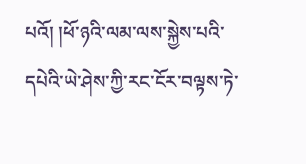པའོ། །ཕོ་ཉའི་ལམ་ལས་སྐྱེས་པའི་དཔེའི་ཡེ་ཤེས་ཀྱི་རང་ངོར་བལྟས་ཏེ་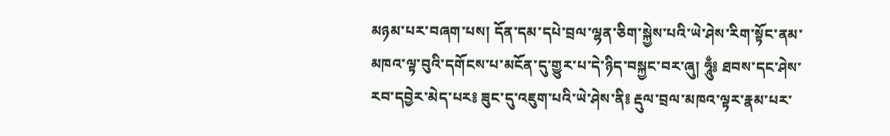མཉམ་པར་བཞག་པས། དོན་དམ་དཔེ་བྲལ་ལྷན་ཅིག་སྐྱེས་པའི་ཡེ་ཤེས་རིག་སྟོང་ནམ་མཁའ་ལྟ་བུའི་དགོངས་པ་མངོན་དུ་གྱུར་པ་དེ་ཉིད་བསྐྱང་བར་ཞུ། ཧཱུྃ༔ ཐབས་དང་ཤེས་རབ་དབྱེར་མེད་པར༔ ཟུང་དུ་འཇུག་པའི་ཡེ་ཤེས་ནི༔ རྡུལ་བྲལ་མཁའ་ལྟར་རྣམ་པར་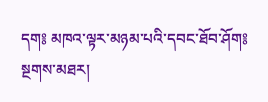དག༔ མཁའ་ལྟར་མཉམ་པའི་དབང་ཐོབ་ཤོག༔ སྔགས་མཐར།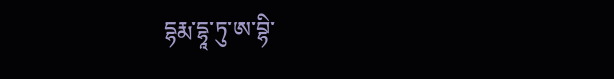དྷརྨ་དྷཱ་ཏུ་ཨ་བྷི་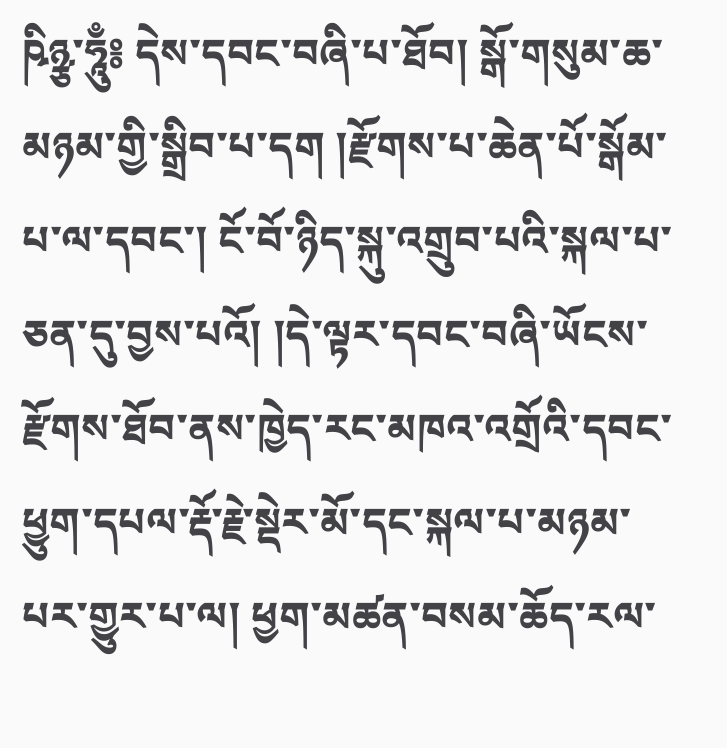ཥིཉྩ་ཧཱུྃ༔ དེས་དབང་བཞི་པ་ཐོབ། སྒོ་གསུམ་ཆ་མཉམ་གྱི་སྒྲིབ་པ་དག །རྫོགས་པ་ཆེན་པོ་སྒོམ་པ་ལ་དབང་། ངོ་བོ་ཉིད་སྐུ་འགྲུབ་པའི་སྐལ་པ་ཅན་དུ་བྱས་པའོ། །དེ་ལྟར་དབང་བཞི་ཡོངས་རྫོགས་ཐོབ་ནས་ཁྱེད་རང་མཁའ་འགྲོའི་དབང་ཕྱུག་དཔལ་རྡོ་རྗེ་སྡེར་མོ་དང་སྐལ་པ་མཉམ་པར་གྱུར་པ་ལ། ཕྱག་མཚན་བསམ་ཆོད་རལ་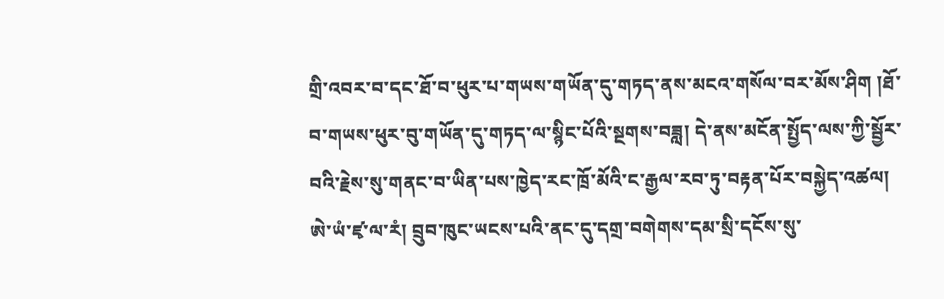གྲི་འབར་བ་དང་ཐོ་བ་ཕུར་པ་གཡས་གཡོན་དུ་གཏད་ནས་མངའ་གསོལ་བར་མོས་ཤིག །ཐོ་བ་གཡས་ཕུར་བུ་གཡོན་དུ་གཏད་ལ་སྙིང་པོའི་སྔགས་བཟླ། དེ་ནས་མངོན་སྤྱོད་ལས་ཀྱི་སྦྱོར་བའི་རྗེས་སུ་གནང་བ་ཡིན་པས་ཁྱེད་རང་ཁྲོ་མོའི་ང་རྒྱལ་རབ་ཏུ་བརྟན་པོར་བསྐྱེད་འཚལ། ཨེ་ཡཾ་ཛྭ་ལ་རཾ། བྲུབ་ཁུང་ཡངས་པའི་ནང་དུ་དགྲ་བགེགས་དམ་སྲི་དངོས་སུ་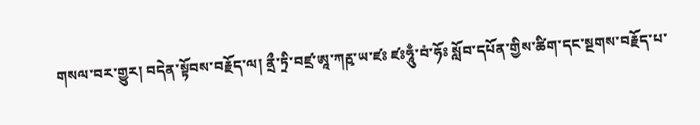གསལ་བར་གྱུར། བདེན་སྟོབས་བརྗོད་ལ། ནྲྀ་ཏྲི་བཛྲ་ཨཱ་ཀརྵ་ཡ་ཛཿ ཛཿཧཱུྃ་བཾ་ཧོཿ སློབ་དཔོན་གྱིས་ཚིག་དང་སྔགས་བརྗོད་པ་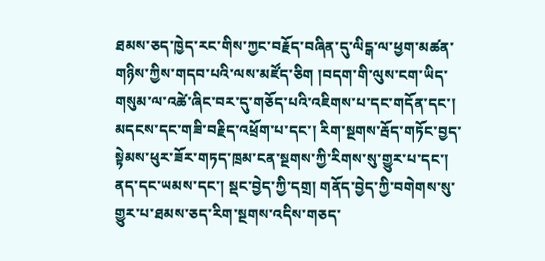ཐམས་ཅད་ཁྱེད་རང་གིས་ཀྱང་བརྗོད་བཞིན་དུ་ལིངྒ་ལ་ཕྱག་མཚན་གཉིས་ཀྱིས་གདབ་པའི་ལས་མཛོད་ཅིག །བདག་གི་ལུས་ངག་ཡིད་གསུམ་ལ་འཚེ་ཞིང་བར་དུ་གཅོད་པའི་འཇིགས་པ་དང་གདོན་དང་། མདངས་དང་གཟི་བརྗིད་འཕྲོག་པ་དང་། རིག་སྔགས་རྦོད་གཏོང་བྱད་སྟེམས་ཕུར་ཟོར་གཏད་ཁྲམ་ངན་སྔགས་ཀྱི་རིགས་སུ་གྱུར་པ་དང་། ནད་དང་ཡམས་དང་། སྡང་བྱེད་ཀྱི་དགྲ། གནོད་བྱེད་ཀྱི་བགེགས་སུ་གྱུར་པ་ཐམས་ཅད་རིག་སྔགས་འདིས་གཅད་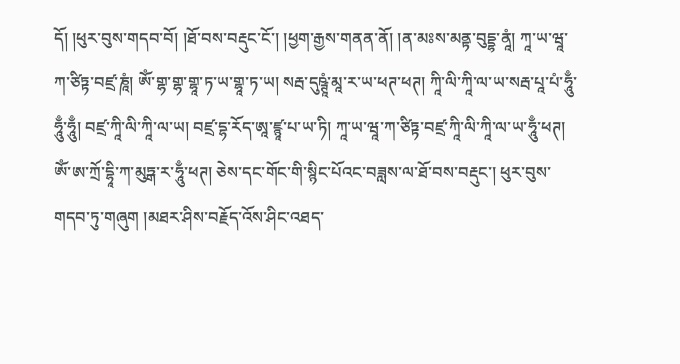དོ། །ཕུར་བུས་གདབ་བོ། །ཐོ་བས་བརྡུང་ངོ་། །ཕྱག་རྒྱས་གནན་ནོ། །ན་མཿས་མནྟ་བུདྡྷ་ནཱཾ། ཀཱ་ཡ་ཝཱ་ཀ་ཙིཏྟ་བཛྲ་ཎཱཾ། ཨོཾ་གྷ་གྷ་གྷཱ་ཏ་ཡ་གྷཱ་ཏ་ཡ། སརྦ་དུཥྚཱཾ་མཱ་ར་ཡ་ཕཊ་ཕཊ། ཀཱི་ལི་ཀཱི་ལ་ཡ་སརྦ་པཱ་པཾ་ཧཱུྃ་ཧཱུྃ་ཧཱུྃ། བཛྲ་ཀཱི་ལི་ཀཱི་ལ་ཡ། བཛྲ་དྷ་རོད་ཨཱ་ཛྙཱ་པ་ཡ་ཏི། ཀཱ་ཡ་ཝཱ་ཀ་ཙིཏྟ་བཛྲ་ཀཱི་ལི་ཀཱི་ལ་ཡ་ཧཱུྃ་ཕཊ། ཨོཾ་ཨ་ཀྲོ་དྷཱི་ཀ་མུཏྒ་ར་ཧཱུྃ་ཕཊ། ཅེས་དང་གོང་གི་སྙིང་པོའང་བཟླས་ལ་ཐོ་བས་བརྡུང་། ཕུར་བུས་གདབ་ཏུ་གཞུག །མཐར་ཤིས་བརྗོད་འོས་ཤིང་འཐད་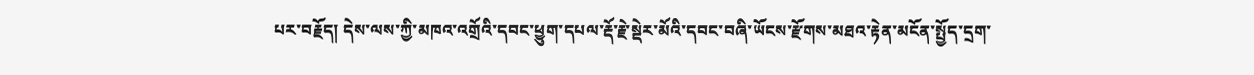པར་བརྗོད། དེས་ལས་ཀྱི་མཁའ་འགྲོའི་དབང་ཕྱུག་དཔལ་རྡོ་རྗེ་སྡེར་མོའི་དབང་བཞི་ཡོངས་རྫོགས་མཐའ་རྟེན་མངོན་སྤྱོད་དྲག་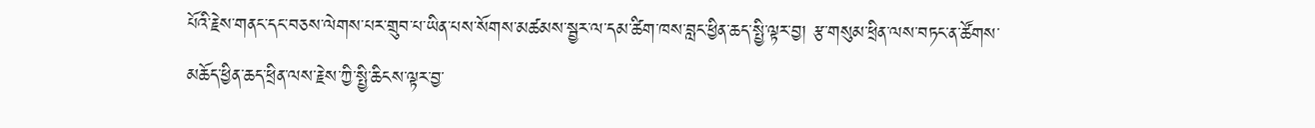པོའི་རྗེས་གནང་དང་བཅས་ལེགས་པར་གྲུབ་པ་ཡིན་པས་སོགས་མཚམས་སྦྱར་ལ་དམ་ཚིག་ཁས་བླང་ཕྱིན་ཆད་སྤྱི་ལྟར་བྱ། རྩ་གསུམ་ཕྲིན་ལས་བཏང་ན་ཚོགས་མཆོད་ཕྱིན་ཆད་ཕྲིན་ལས་རྗེས་ཀྱི་སྤྱི་ཆིངས་ལྟར་བྱ་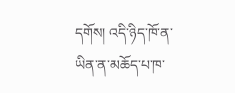དགོས། འདི་ཉིད་ཁོ་ན་ཡིན་ན་མཆོད་པ་ཁ་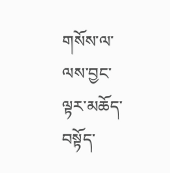གསོས་ལ་ལས་བྱང་ལྟར་མཆོད་བསྟོད་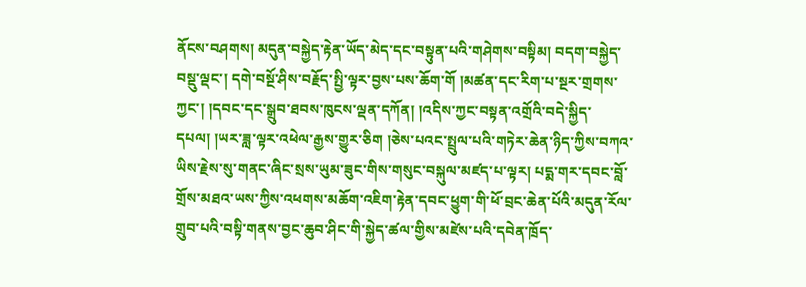ནོངས་བཤགས། མདུན་བསྐྱེད་རྟེན་ཡོད་མེད་དང་བསྟུན་པའི་གཤེགས་བསྟིམ། བདག་བསྐྱེད་བསྡུ་ལྡང་། དགེ་བསྔོ་ཤིས་བརྗོད་སྤྱི་ལྟར་བྱས་པས་ཆོག་གོ །མཚན་དང་རིག་པ་སྔར་གྲགས་ཀྱང་། །དབང་དང་སྒྲུབ་ཐབས་ཁུངས་ལྡན་དཀོན། །འདིས་ཀྱང་བསྟན་འགྲོའི་བདེ་སྐྱིད་དཔལ། །ཡར་ཟླ་ལྟར་འཕེལ་རྒྱས་གྱུར་ཅིག །ཅེས་པའང་སྤྲུལ་པའི་གཏེར་ཆེན་ཉིད་ཀྱིས་བཀའ་ཡིས་རྗེས་སུ་གནང་ཞིང་སྲས་ཡུམ་ཟུང་གིས་གསུང་བསྐུལ་མཛད་པ་ལྟར། པདྨ་གར་དབང་བློ་གྲོས་མཐའ་ཡས་ཀྱིས་འཕགས་མཆོག་འཇིག་རྟེན་དབང་ཕྱུག་གི་ཕོ་བྲང་ཆེན་པོའི་མདུན་རོལ་གྲུབ་པའི་བསྟི་གནས་བྱང་ཆུབ་ཤིང་གི་སྐྱེད་ཚལ་གྱིས་མཛེས་པའི་དབེན་ཁྲོད་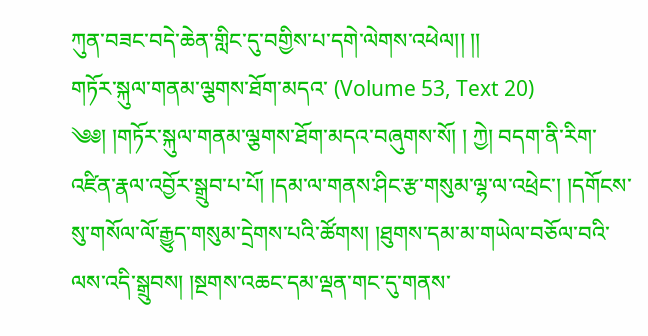ཀུན་བཟང་བདེ་ཆེན་གླིང་དུ་བགྱིས་པ་དགེ་ལེགས་འཕེལ།། །།
གཏོར་སྐུལ་གནམ་ལྕགས་ཐོག་མདའ་ (Volume 53, Text 20)
༄༅། །གཏོར་སྐུལ་གནམ་ལྕགས་ཐོག་མདའ་བཞུགས་སོ། ། ཀྱེ། བདག་ནི་རིག་འཛིན་རྣལ་འབྱོར་སྒྲུབ་པ་པོ། །དམ་ལ་གནས་ཤིང་རྩ་གསུམ་ལྷ་ལ་འཕྲེང་། །དགོངས་སུ་གསོལ་ལོ་རྒྱུད་གསུམ་དྲེགས་པའི་ཚོགས། །ཐུགས་དམ་མ་གཡེལ་བཅོལ་བའི་ལས་འདི་སྒྲུབས། །སྔགས་འཆང་དམ་ལྡན་གང་དུ་གནས་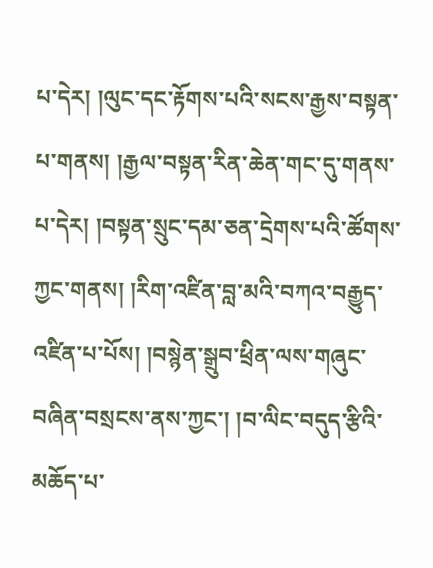པ་དེར། །ལུང་དང་རྟོགས་པའི་སངས་རྒྱས་བསྟན་པ་གནས། །རྒྱལ་བསྟན་རིན་ཆེན་གང་དུ་གནས་པ་དེར། །བསྟན་སྲུང་དམ་ཅན་དྲེགས་པའི་ཚོགས་ཀྱང་གནས། །རིག་འཛིན་བླ་མའི་བཀའ་བརྒྱུད་འཛིན་པ་པོས། །བསྙེན་སྒྲུབ་ཕྲིན་ལས་གཞུང་བཞིན་བསྲངས་ནས་ཀྱང་། །བ་ལིང་བདུད་རྩིའི་མཆོད་པ་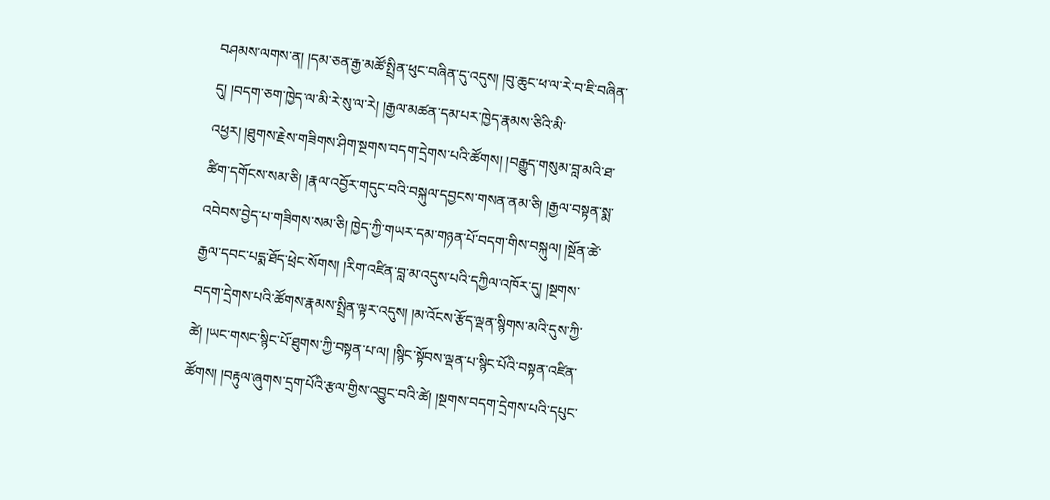བཤམས་ལགས་ན། །དམ་ཅན་རྒྱ་མཚོ་སྤྲིན་ཕུང་བཞིན་དུ་འདུས། །བུ་ཆུང་ཕ་ལ་རེ་བ་ཇི་བཞིན་དུ། །བདག་ཅག་ཁྱེད་ལ་མི་རེ་སུ་ལ་རེ། །རྒྱལ་མཚན་དམ་པར་ཁྱེད་རྣམས་ཅིའི་མི་འཕྱར། །ཐུགས་རྗེས་གཟིགས་ཤིག་སྔགས་བདག་དྲེགས་པའི་ཚོགས། །བརྒྱུད་གསུམ་བླ་མའི་ཐ་ཚིག་དགོངས་སམ་ཅི། །རྣལ་འབྱོར་གདུང་བའི་བསྐུལ་དབྱངས་གསན་ནམ་ཅི། །རྒྱལ་བསྟན་སྨ་འབེབས་བྱེད་པ་གཟིགས་སམ་ཅི། ཁྱེད་ཀྱི་གཡར་དམ་གཉན་པོ་བདག་གིས་བསྐུལ། །སྔོན་ཚེ་རྒྱལ་དབང་པདྨ་ཐོད་ཕྲེང་སོགས། །རིག་འཛིན་བླ་མ་འདུས་པའི་དཀྱིལ་འཁོར་དུ། །སྔགས་བདག་དྲེགས་པའི་ཚོགས་རྣམས་སྤྲིན་ལྟར་འདུས། །མ་འོངས་རྩོད་ལྡན་སྙིགས་མའི་དུས་ཀྱི་ཚེ། །ཡང་གསང་སྙིང་པོ་ཐུགས་ཀྱི་བསྟན་པ་ལ། །སྙིང་སྟོབས་ལྡན་པ་སྙིང་པོའི་བསྟན་འཛིན་ཚོགས། །བརྟུལ་ཞུགས་དྲག་པོའི་རྩལ་གྱིས་འབྱུང་བའི་ཚེ། །སྔགས་བདག་དྲེགས་པའི་དཔུང་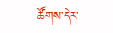ཚོགས་དེར་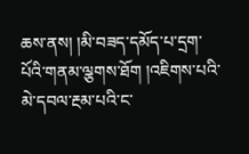ཆས་ནས། །མི་བཟད་དམོད་པ་དྲག་པོའི་གནམ་ལྕགས་ཐོག །འཇིགས་པའི་མེ་དབལ་རྔམ་པའི་ང་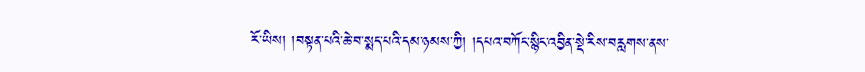རོ་ཡིས། །བསྟན་པའི་ཆེ་བ་སྨད་པའི་དམ་ཉམས་ཀྱི། །དཔའ་བཀོང་སྙིང་འབྱིན་སྡེ་རིས་བརླགས་ནས་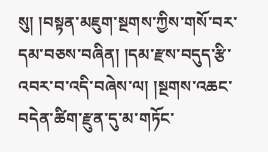སུ། །བསྟན་མཇུག་སྔགས་ཀྱིས་གསོ་བར་དམ་བཅས་བཞིན། །དམ་རྫས་བདུད་རྩི་འབར་བ་འདི་བཞེས་ལ། །སྔགས་འཆང་བདེན་ཚིག་རྫུན་དུ་མ་གཏོང་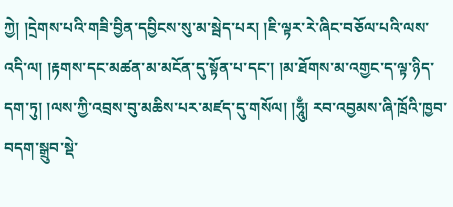ཀྱེ། །དྲེགས་པའི་གཟི་བྱིན་དབྱིངས་སུ་མ་སྦེད་པར། །ཇི་ལྟར་རེ་ཞིང་བཅོལ་པའི་ལས་འདི་ལ། །རྟགས་དང་མཚན་མ་མངོན་དུ་སྟོན་པ་དང་། །མ་ཐོགས་མ་འགྱང་ད་ལྟ་ཉིད་དག་ཏུ། །ལས་ཀྱི་འབྲས་བུ་མཆིས་པར་མཛད་དུ་གསོལ། །ཧཱུྃ། རབ་འབྱམས་ཞི་ཁྲོའི་ཁྱབ་བདག་སྒྲུབ་སྡེ་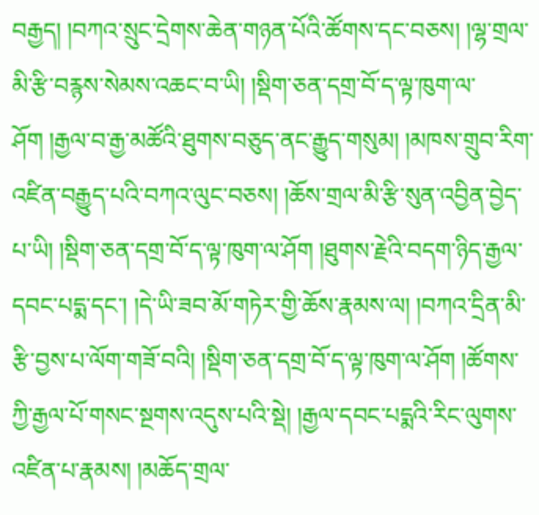བརྒྱད། །བཀའ་སྲུང་དྲེགས་ཆེན་གཉན་པོའི་ཚོགས་དང་བཅས། །ལྷ་གྲལ་མི་རྩི་བརྙས་སེམས་འཆང་བ་ཡི། །སྡིག་ཅན་དགྲ་བོ་ད་ལྟ་ཁུག་ལ་ཤོག །རྒྱལ་བ་རྒྱ་མཚོའི་ཐུགས་བཅུད་ནང་རྒྱུད་གསུམ། །མཁས་གྲུབ་རིག་འཛིན་བརྒྱུད་པའི་བཀའ་ལུང་བཅས། །ཆོས་གྲལ་མི་རྩི་སུན་འབྱིན་བྱེད་པ་ཡི། །སྡིག་ཅན་དགྲ་བོ་ད་ལྟ་ཁུག་ལ་ཤོག །ཐུགས་རྗེའི་བདག་ཉིད་རྒྱལ་དབང་པདྨ་དང་། །དེ་ཡི་ཟབ་མོ་གཏེར་གྱི་ཆོས་རྣམས་ལ། །བཀའ་དྲིན་མི་རྩི་བྱས་པ་ལོག་གཟོ་བའི། །སྡིག་ཅན་དགྲ་བོ་ད་ལྟ་ཁུག་ལ་ཤོག །ཚོགས་ཀྱི་རྒྱལ་པོ་གསང་སྔགས་འདུས་པའི་སྡེ། །རྒྱལ་དབང་པདྨའི་རིང་ལུགས་འཛིན་པ་རྣམས། །མཆོད་གྲལ་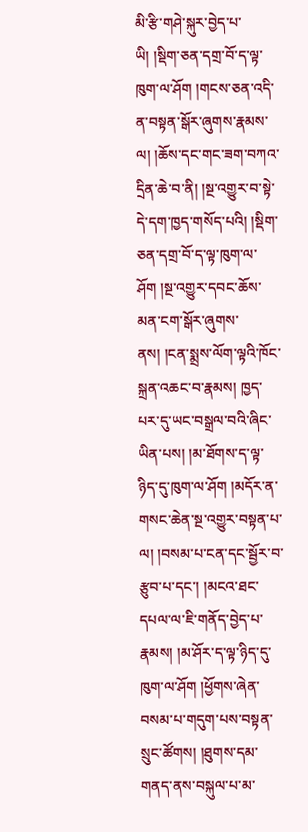མི་རྩི་གཤེ་སྐུར་བྱེད་པ་ཡི། །སྡིག་ཅན་དགྲ་བོ་ད་ལྟ་ཁུག་ལ་ཤོག །གངས་ཅན་འདི་ན་བསྟན་སྒོར་ཞུགས་རྣམས་ལ། །ཆོས་དང་གང་ཟག་བཀའ་དྲིན་ཆེ་བ་ནི། །སྔ་འགྱུར་བ་སྟེ་དེ་དག་ཁྱད་གསོད་པའི། །སྡིག་ཅན་དགྲ་བོ་ད་ལྟ་ཁུག་ལ་ཤོག །སྔ་འགྱུར་དབང་ཆོས་མན་ངག་སྒོར་ཞུགས་ནས། །ངན་སྨྲས་ལོག་ལྟའི་ཁོང་སྐྲན་འཆང་བ་རྣམས། ཁྱད་པར་དུ་ཡང་བསྒྲལ་བའི་ཞིང་ཡིན་པས། །མ་ཐོགས་ད་ལྟ་ཉིད་དུ་ཁུག་ལ་ཤོག །མདོར་ན་གསང་ཆེན་སྔ་འགྱུར་བསྟན་པ་ལ། །བསམ་པ་ངན་དང་སྦྱོར་བ་རྩུབ་པ་དང་། །མངའ་ཐང་དཔལ་ལ་ཇི་གནོད་བྱེད་པ་རྣམས། །མ་ཤོར་ད་ལྟ་ཉིད་དུ་ཁུག་ལ་ཤོག །ཕྱོགས་ཞེན་བསམ་པ་གདུག་པས་བསྟན་སྲུང་ཚོགས། །ཐུགས་དམ་གནད་ནས་བསྐུལ་པ་མ་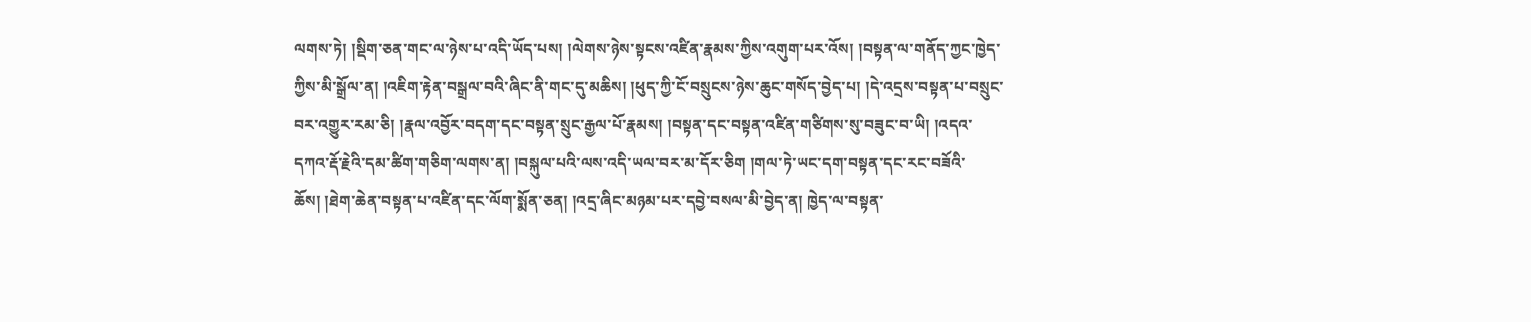ལགས་ཏེ། །སྡིག་ཅན་གང་ལ་ཉེས་པ་འདི་ཡོད་པས། །ལེགས་ཉེས་སྟངས་འཛིན་རྣམས་ཀྱིས་འགུག་པར་འོས། །བསྟན་ལ་གནོད་ཀྱང་ཁྱེད་ཀྱིས་མི་སྒྲོལ་ན། །འཇིག་རྟེན་བསྒྲལ་བའི་ཞིང་ནི་གང་དུ་མཆིས། །ཕུད་ཀྱི་ངོ་བསྲུངས་ཉེས་ཆུང་གསོད་བྱེད་པ། །དེ་འདྲས་བསྟན་པ་བསྲུང་བར་འགྱུར་རམ་ཅི། །རྣལ་འབྱོར་བདག་དང་བསྟན་སྲུང་རྒྱལ་པོ་རྣམས། །བསྟན་དང་བསྟན་འཛིན་གཙིགས་སུ་བཟུང་བ་ཡི། །འདའ་དཀའ་རྡོ་རྗེའི་དམ་ཚིག་གཅིག་ལགས་ན། །བསྐུལ་པའི་ལས་འདི་ཡལ་བར་མ་དོར་ཅིག །གལ་ཏེ་ཡང་དག་བསྟན་དང་རང་བཟོའི་ཆོས། །ཐེག་ཆེན་བསྟན་པ་འཛིན་དང་ལོག་སྨོན་ཅན། །འདྲ་ཞིང་མཉམ་པར་དབྱེ་བསལ་མི་བྱེད་ན། ཁྱེད་ལ་བསྟན་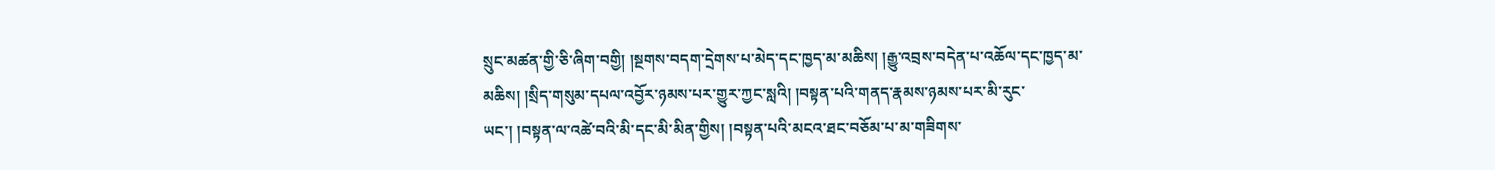སྲུང་མཚན་གྱི་ཅི་ཞིག་བགྱི། །སྔགས་བདག་དྲེགས་པ་མེད་དང་ཁྱད་མ་མཆིས། །རྒྱུ་འབྲས་བདེན་པ་འཆོལ་དང་ཁྱད་མ་མཆིས། །སྲིད་གསུམ་དཔལ་འབྱོར་ཉམས་པར་གྱུར་ཀྱང་སླའི། །བསྟན་པའི་གནད་རྣམས་ཉམས་པར་མི་རུང་ཡང་། །བསྟན་ལ་འཚེ་བའི་མི་དང་མི་མིན་གྱིས། །བསྟན་པའི་མངའ་ཐང་བཅོམ་པ་མ་གཟིགས་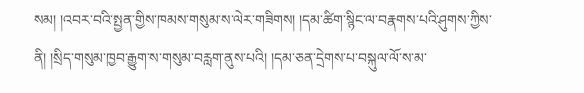སམ། །འབར་བའི་སྤྱན་གྱིས་ཁམས་གསུམ་ས་ལེར་གཟིགས། །དམ་ཚིག་སྙིང་ལ་བརྣགས་པའི་ཤུགས་ཀྱིས་ནི། །སྲིད་གསུམ་ཁྱབ་རྒྱུག་ས་གསུམ་བརླག་ནུས་པའི། །དམ་ཅན་དྲེགས་པ་བསྐུལ་ལོ་ས་མ་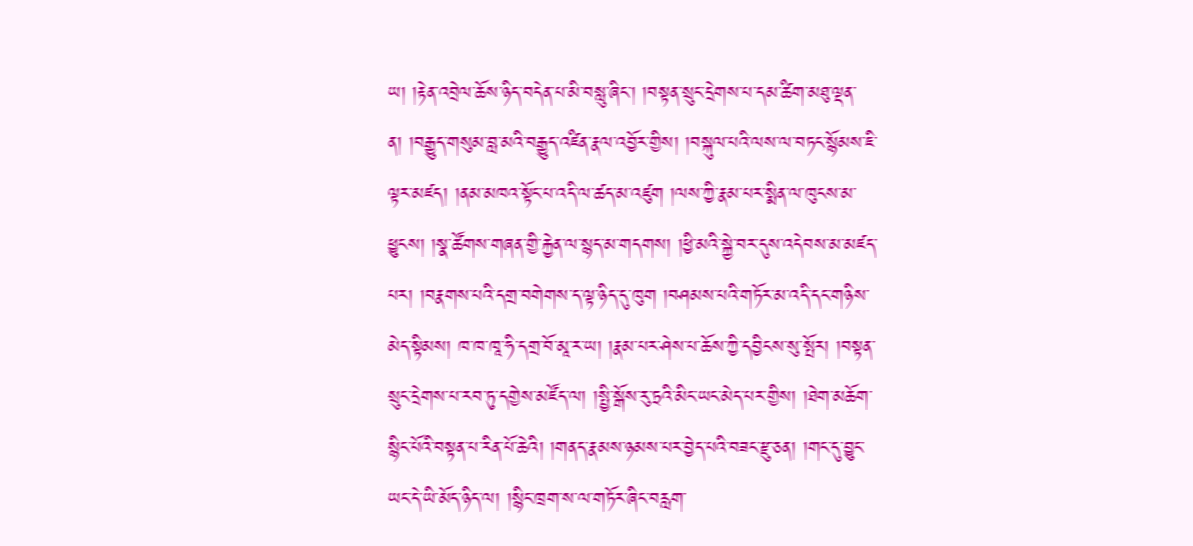ཡ། །རྟེན་འབྲེལ་ཆོས་ཉིད་བདེན་པ་མི་བསླུ་ཞིང་། །བསྟན་སྲུང་དྲེགས་པ་དམ་ཚིག་མཐུ་ལྡན་ན། །བརྒྱུད་གསུམ་བླ་མའི་བརྒྱུད་འཛིན་རྣལ་འབྱོར་གྱིས། །བསྐུལ་པའི་ལས་ལ་བཏང་སྙོམས་ཇི་ལྟར་མཛད། །ནམ་མཁའ་སྟོང་པ་འདི་ལ་ཚད་མ་འཛུག །ལས་ཀྱི་རྣམ་པར་སྨིན་ལ་ཁུངས་མ་ཕྱུངས། །སྣ་ཚོགས་གཞན་གྱི་རྐྱེན་ལ་སྙད་མ་གདགས། །ཕྱི་མའི་སྐྱེ་བར་དུས་འདེབས་མ་མཛད་པར། །བརྣགས་པའི་དགྲ་བགེགས་ད་ལྟ་ཉིད་དུ་ཁུག །བཤམས་པའི་གཏོར་མ་འདི་དང་གཉིས་མེད་སྟིམས། ཁ་ཁ་ཁཱ་ཧི་དགྲ་བོ་མཱ་ར་ཡ། །རྣམ་པར་ཤེས་པ་ཆོས་ཀྱི་དབྱིངས་སུ་སྤོར། །བསྟན་སྲུང་དྲེགས་པ་རབ་ཏུ་དགྱེས་མཛོད་ལ། །སྤྱི་སྒོས་རུ་ཏྲའི་མིང་ཡང་མེད་པར་གྱིས། །ཐེག་མཆོག་སྙིང་པོའི་བསྟན་པ་རིན་པོ་ཆེའི། །གནད་རྣམས་ཉམས་པར་བྱེད་པའི་བཟང་རྫུ་ཅན། །གང་དུ་བྱུང་ཡང་དེ་ཡི་མོད་ཉིད་ལ། །སྙིང་ཁྲག་ས་ལ་གཏོར་ཞིང་བརླག་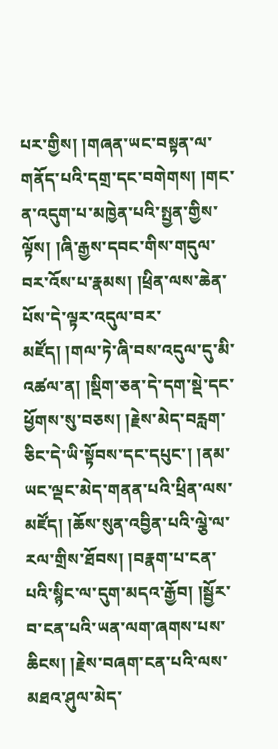པར་གྱིས། །གཞན་ཡང་བསྟན་ལ་གནོད་པའི་དགྲ་དང་བགེགས། །གང་ན་འདུག་པ་མཁྱེན་པའི་སྤྱན་གྱིས་ལྟོས། །ཞི་རྒྱས་དབང་གིས་གདུལ་བར་འོས་པ་རྣམས། །ཕྲིན་ལས་ཆེན་པོས་དེ་ལྟར་འདུལ་བར་མཛོད། །གལ་ཏེ་ཞི་བས་འདུལ་དུ་མི་འཚལ་ན། །སྡིག་ཅན་དེ་དག་སྡེ་དང་ཕྱོགས་སུ་བཅས། །རྗེས་མེད་བརླག་ཅིང་དེ་ཡི་སྟོབས་དང་དཔུང་། །ནམ་ཡང་ལྡང་མེད་གནན་པའི་ཕྲིན་ལས་མཛོད། །ཆོས་སུན་འབྱིན་པའི་ལྕེ་ལ་རལ་གྲིས་ཐོབས། །བརྣག་པ་ངན་པའི་སྙིང་ལ་དུག་མདའ་རྒྱོབ། །སྦྱོར་བ་ངན་པའི་ཡན་ལག་ཞགས་པས་ཆིངས། །རྗེས་བཞག་ངན་པའི་ལས་མཐའ་ཤུལ་མེད་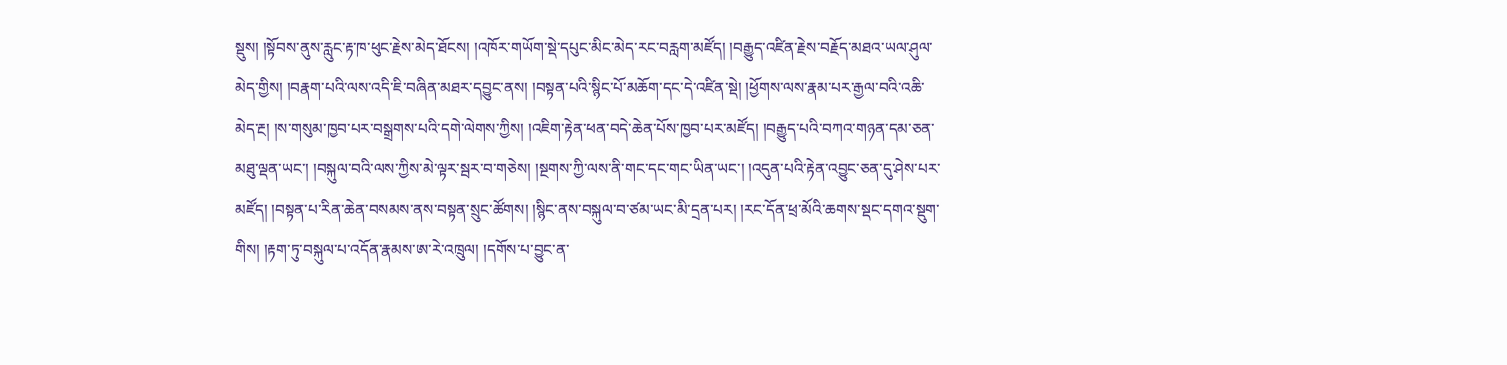སྡུས། །སྟོབས་ནུས་རླུང་རྟ་ཁ་ཕུང་རྗེས་མེད་ཐོངས། །འཁོར་གཡོག་སྡེ་དཔུང་མིང་མེད་རང་བརླག་མཛོད། །བརྒྱུད་འཛིན་རྗེས་བརྗོད་མཐའ་ཡལ་ཤུལ་མེད་གྱིས། །བརྣག་པའི་ལས་འདི་ཇི་བཞིན་མཐར་དབྱུང་ནས། །བསྟན་པའི་སྙིང་པོ་མཆོག་དང་དེ་འཛིན་སྡེ། །ཕྱོགས་ལས་རྣམ་པར་རྒྱལ་བའི་འཆི་མེད་རྔ། །ས་གསུམ་ཁྱབ་པར་བསྒྲགས་པའི་དགེ་ལེགས་ཀྱིས། །འཇིག་རྟེན་ཕན་བདེ་ཆེན་པོས་ཁྱབ་པར་མཛོད། །བརྒྱུད་པའི་བཀའ་གཉན་དམ་ཅན་མཐུ་ལྡན་ཡང་། །བསྐུལ་བའི་ལས་ཀྱིས་མེ་ལྟར་སྦར་བ་གཅེས། །སྔགས་ཀྱི་ལས་ནི་གང་དང་གང་ཡིན་ཡང་། །འདུན་པའི་རྟེན་འབྱུང་ཅན་དུ་ཤེས་པར་མཛོད། །བསྟན་པ་རིན་ཆེན་བསམས་ནས་བསྟན་སྲུང་ཚོགས། །སྙིང་ནས་བསྐུལ་བ་ཙམ་ཡང་མི་དྲན་པར། །རང་དོན་ཕྲ་མོའི་ཆགས་སྡང་དགའ་སྡུག་གིས། །རྟག་ཏུ་བསྐུལ་པ་འདོན་རྣམས་ཨ་རེ་འཁྲུལ། །དགོས་པ་བྱུང་ན་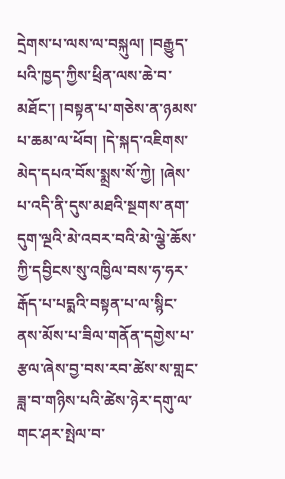དྲེགས་པ་ལས་ལ་བསྐུལ། །བརྒྱུད་པའི་ཁྱད་ཀྱིས་ཕྲིན་ལས་ཆེ་བ་མཐོང་། །བསྟན་པ་གཅེས་ན་ཉམས་པ་ཆམ་ལ་ཕོབ། །དེ་སྐད་འཇིགས་མེད་དཔའ་བོས་སྨྲས་སོ་ཀྱེ། །ཞེས་པ་འདི་ནི་དུས་མཐའི་སྔགས་ནག་དུག་ལྔའི་མེ་འབར་བའི་མེ་ལྕེ་ཆོས་ཀྱི་དབྱིངས་སུ་འཁྱིལ་བས་ཧ་ཧར་རྒོད་པ་པདྨའི་བསྟན་པ་ལ་སྙིང་ནས་མོས་པ་ཟིལ་གནོན་དགྱེས་པ་རྩལ་ཞེས་བྱ་བས་རབ་ཚེས་ས་གླང་ཟླ་བ་གཉིས་པའི་ཚེས་ཉེར་དགུ་ལ་གང་ཤར་སྤེལ་བ་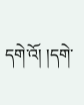དགེ་འོ། །དགེ་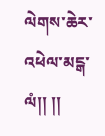ལེགས་ཆེར་འཕེལ་མངྒ་ལཾ།། །།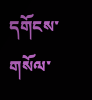དགོངས་གསོལ་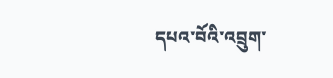དཔའ་བོའི་འབྲུག་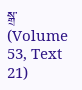སྒྲ་ (Volume 53, Text 21)